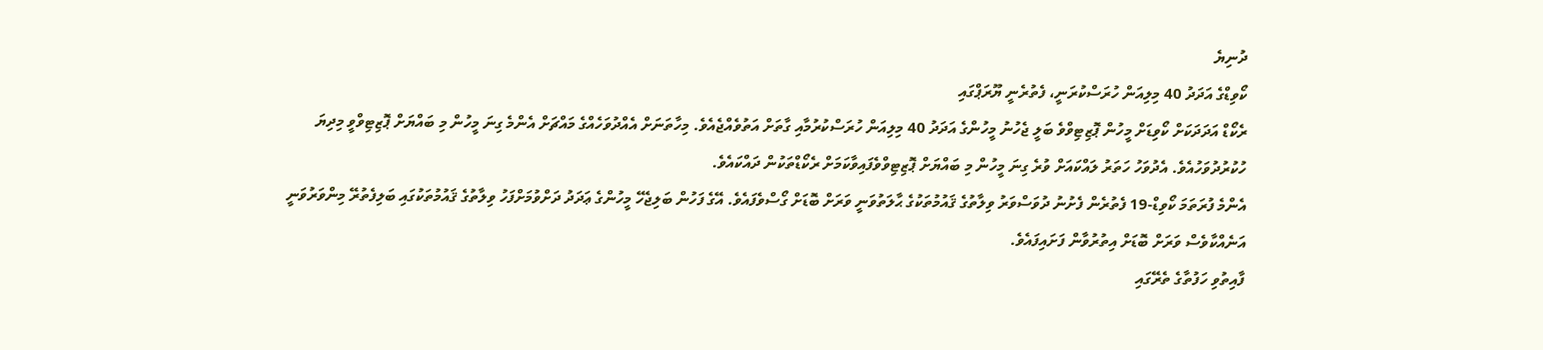ދުނިޔެ
ކޯވިޑްގެ އަދަދު 40 މިލިއަން ހުރަސްކުރަނީ، ފެތުރެނީ ޔޫރަޕްގައި
ރެކޯޑް އަދަދަކަށް ކޯވިޑަށް މީހުން ޕޮޒިޓިވްވެ ބަލީ ޖެހުނު މީހުންގެ އަދަދު 40 މިލިއަން ހުރަސްކުރުމާއި ގާތަށް އަތުވެއްޖެއެވެ. މިހާތަނަށް އެއްދުވަހެއްގެ މައްޗަށް އެންމެ ގިނަ މީހުން މި ބައްޔަށް ޕޮޒިޓިވްވީ މިދިޔަ ހުކުރުދުވަހުއެވެ. އެދުވަހު ހަތަރު ލައްކައަށް ވުރެ ގިނަ މީހުން މި ބައްޔަށް ޕޮޒިޓިވްވެފައިވާކަމަށް ރެކޯޑްތަކުން ދައްކައެވެ.
އެންމެ ފުރަތަމަ ކޯވިޑް-19 ފެތުރެން ފެށުނު ދުވަސްވަރު ވިލާތުގެ ޤައުމުތަކުގެ ޙާލަތުވަނީ ވަރަށް ބޮޑަށް ގޯސްވެފައެވެ. އޭގެ ފަހުން ބަލިޖެހޭ މީހުންގެ ޢަދަދު ދަށްވުމަށްފަހު ވިލާތުގެ ޤައުމުތަކުގައި ބަލިފެތުރޭ މިންވަރުވަނީ އަނެއްކާވެސް ވަރަށް ބޮޑަށް އިތުރުވާން ފަށައިފައެވެ.
ފާއިތުވި ހަފުތާގެ ތެރޭގައި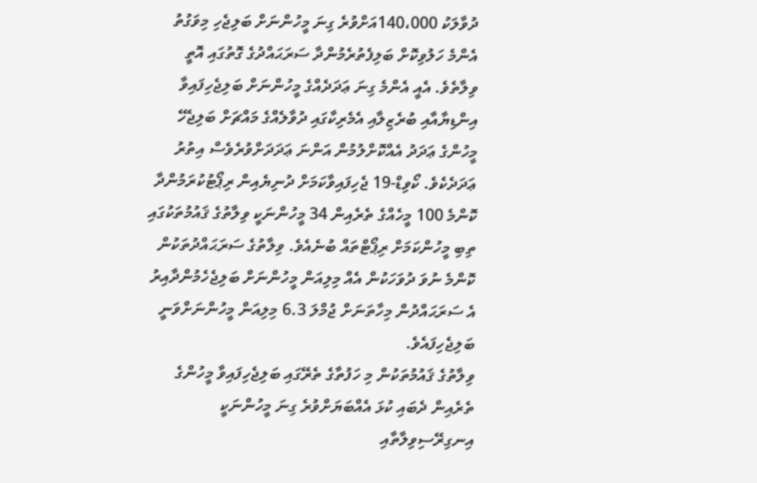ދުވާލަކު 140،000އަށްވުރެ ގިނަ މީހުންނަށް ބަލިޖެހި މިވަގުތު އެންމެ ހަލުވިކޮށް ބަލިފެތުރެމުންދާ ސަރަޙައްދުގެ ގޮތުގައި އޮތީ ވިލާތެވެ. އެއީ އެންމެ ގިނަ ޢަދަދެއްގެ މީހުންނަށް ބަލިޖެހިފައިވާ އިންޑިޔާއާއި ބުރެޒިލާއި އެމެރިކާގައި ދުވާލެއްގެ މައްޗަށް ބަލިޖެހޭ މީހުންގެ ޢަދަދު އެއްކޮށްލުމުން އަންނަ ޢަދަދަށްވުރެވެސް އިތުރު ޢަދަދެކެވެ. ކޯވިޑް-19 ޖެހިފައިވާކަމަށް ދުނިޔެއިން ރިޕޯޓުކުރަމުންދާ ކޮންމެ 100 މީހެއްގެ ތެރެއިން 34 މީހުންނަކީ ވިލާތުގެ ޤައުމުތަކުގައި ތިބި މީހުންކަމަށް ރިޕޯޓްތައް ބުނެއެވެ. ވިލާތުގެ ސަރަޙައްދުތަކުން ކޮންމެ ނުވަ ދުވަހަކުން އެއް މިލިއަން މީހުންނަށް ބަލިޖެހެމުންދާއިރު އެ ސަރަޙައްދުން މިހާތަނަށް ޖުމްލަ 6.3 މިލިއަން މީހުންނަށްވަނީ ބަލިޖެހިފައެވެ.
ވިލާތުގެ ޤައުމުތަކުން މި ހަފުތާގެ ތެރޭގައި ބަލިޖެހިފައިވާ މީހުންގެ ތެރެއިން ދެބައި ކުޅަ އެއްބަޔަށްވުރެ ގިނަ މީހުންނަކީ އިނގިރޭސިވިލާތާއި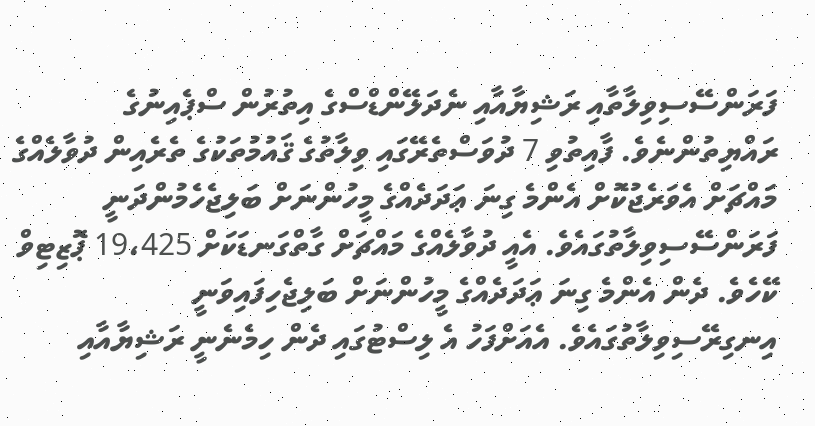ފަރަންސޭސިވިލާތާއި ރަޝިޔާއާއި ނެދަލޭންޑްސްގެ އިތުރުން ސްޕެއިނުގެ ރައްޔިތުންނެވެ. ފާއިތުވި 7 ދުވަސްތެރޭގައި ވިލާތުގެ ޤައުމުތަކުގެ ތެރެއިން ދުވާލެއްގެ މައްޗަށް އެވަރެޖުކޮށް އެންމެ ގިނަ ޢަދަދެއްގެ މީހުންނަށް ބަލިޖެހެމުންދަނީ ފަރަންސޭސިވިލާތުގައެވެ. އެއީ ދުވާލެއްގެ މައްޗަށް ގާތްގަނޑަކަށް 19،425 ޕޮޒިޓިވް ކޭހެވެ. ދެން އެންމެ ގިނަ ޢަދަދެއްގެ މީހުންނަށް ބަލިޖެހިފައިވަނީ އިނގިރޭސިވިލާތުގައެވެ. އެއަށްފަހު އެ ލިސްޓުގައި ދެން ހިމެނެނީ ރަޝިޔާއާއި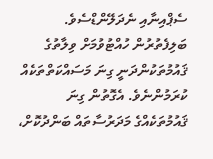ސެޕްއިނާއި ނެދަލޭންޑްސެވެ.
ބަލިފެތުރުން ހުއްޓުވުމަށް ވިލާތުގެ ޤައުމުތަކުންދަނީ ގިނަ މަސައްކަތްތަކެއް ކުރަމުންނެވެ. އެގޮތުން ގިނަ ޤައުމުތަކެއްގެ މަދަރުސާތައް ބަންދުކޮށް،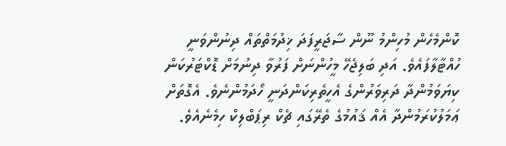ކޮންމެހެން މުހިންމު ނޫން ސާޖަރީފަދަ ޚިދުމަތްތައް ދިނުންވަނީ ހުއްޓާލާފައެވެ. އަދި ބަލިޖެހޭ މީހުންނަށް ފަރުވާ ދިނުމަށް ޑޮކްޓަރުކަން ކިޔަވަމުންދާ ދަރިވަރުންގެ އެހީތެރިކަންދަނީ ހޯދަމުންނެވެ. އެގޮތަށް ޢަމަލުކުރަމުންދާ އެއް ޤައުމުގެ ތެރޭގައި ޗެކް ރިޕަބްލިކް ހިމެނެއެވެ.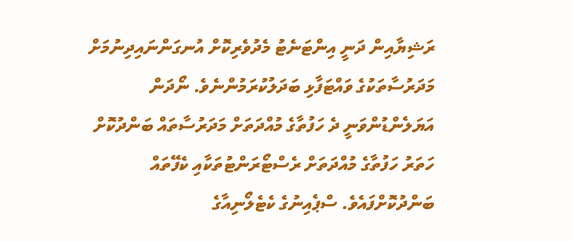ރަޝިޔާއިން ދަނީ އިންޓަނެޓު މެދުވެރިކޮށް އުނގަންނައިދިނުމަށް މަދަރުސާތަކުގެ ވައްޓަފާޅި ބަދަލުކުރަމުންނެވެ. ނޯދަން އަޔަލެންޑުންވަނީ ދެ ހަފުތާގެ މުއްދަތަށް މަދަރުސާތައް ބަންދުކޮށް ހަތަރު ހަފުތާގެ މުއްދަތަށް ރެސްޓޯރަންޓުތަކާއި ކެފޭތައް ބަންދުކޮށްފައެވެ. ސްޕެއިނުގެ ކެޓެލޯނިއާގެ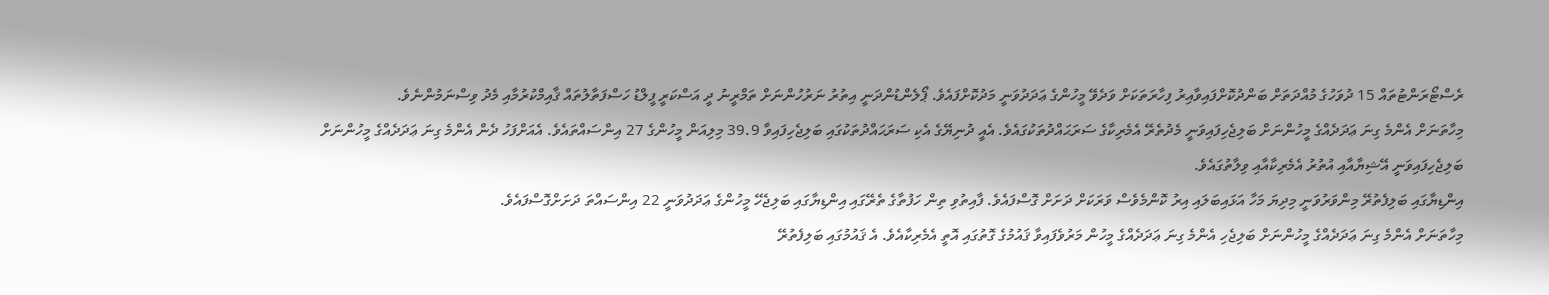ރެސްޓޯރަންޓުތައް 15 ދުވަހުގެ މުއްދަތަށް ބަންދުކޮށްފައިވާއިރު ފިހާރަތަކަށް ވަދެވޭ މީހުންގެ ޢަދަދުވަނީ މަދުކޮށްފައެވެ. ޕޯލެންޑުންދަނީ އިތުރު ނަރުހުންނަށް ތަމްރީނު ދީ އަސްކަރީ ފީލްޑު ހަސްފަތާލުތައް ޤާއިމްކުރުމާއި މެދު ވިސްނަމުންނެވެ.
މިހާތަނަށް އެންމެ ގިނަ ޢަދަދެއްގެ މީހުންނަށް ބަލިޖެހިފައިވަނީ މެދުތެރޭ އެމެރިކާގެ ސަރަޙައްދުތަކުގައެވެ. އެއީ ދުނިޔޭގެ އެކި ސަރަޙައްދުތަކުގައި ބަލިޖެހިފައިވާ 39.9 މިލިއަން މީހުންގެ 27 އިންސައްތައެވެ. އެއަށްފަހު ދެން އެންމެ ގިނަ ޢަދަދެއްގެ މީހުންނަށް ބަލިޖެހިފައިވަނީ އޭޝިޔާއާއި އުތުރު އެމެރިކާއާއި ވިލާތުގައެވެ.
އިންޑިޔާގައި ބަލިފެތުރޭ މިންވަރުވަނީ މިދިޔަ މަހާ އަޅައިބަލައި އިރު ކޮންމެވެސް ވަރަކަށް ދަށަށް ގޮސްފައެވެ. ފާއިތުވި ތިން ހަފުތާގެ ތެރޭގައި އިންޑިޔާގައި ބަލިޖެހޭ މީހުންގެ ޢަދަދުވަނީ 22 އިންސައްތަ ދަށަށްގޮސްފައެވެ.
މިހާތަނަށް އެންމެ ގިނަ ޢަދަދެއްގެ މީހުންނަށް ބަލިޖެހި އެންމެ ގިނަ ޢަދަދެއްގެ މީހުން މަރުވެފައިވާ ޤައުމުގެ ގޮތުގައި އޮތީ އެމެރިކާއެވެ. އެ ޤައުމުގައި ބަލިފެތުރޭ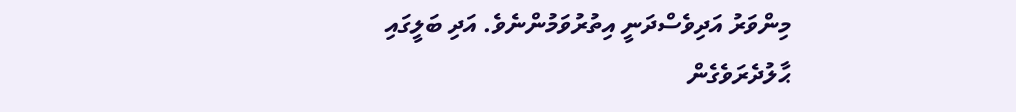މިންވަރު އަދިވެސްދަނީ އިތުރުވަމުންނެވެ. އަދި ބަލީގައި ޙާލުދެރަވެގެން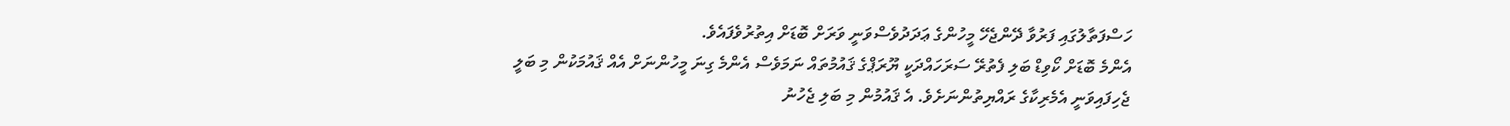ހަސްފަތާލުގައި ފަރުވާ ދޭންޖެހޭ މީހުންގެ ޢަދަދުވެސްވަނީ ވަރަށް ބޮޑަށް އިތުރުވެފައެވެ.
އެންމެ ބޮޑަށް ކޯވިޑް ބަލި ފެތުރޭ ސަރަހައްދަކީ ޔޫރަޕްގެ ޤައުމުތައް ނަމަވެސް އެންމެ ގިނަ މީހުންނަށް އެއް ޤައުމަކުން މި ބަލީ ޖެހިފައިވަނީ އެމެރިކާގެ ރައްޔިތުންނަށެވެ. އެ ޤައުމުން މި ބަލި ޖެހުނު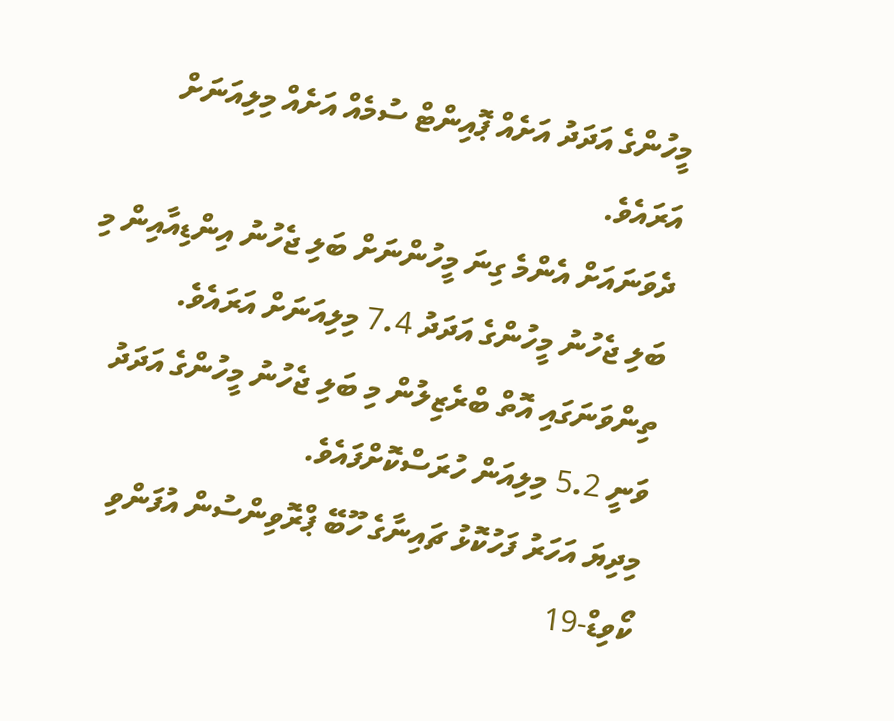މީހުންގެ އަދަދު އަށެއް ޕޮއިންޓް ސުމެއް އަށެއް މިލިއަނަށް އަރައެވެ.
ދެވަނައަށް އެންމެ ގިނަ މީހުންނަށް ބަލި ޖެހުނު އިންޑިއާއިން މި ބަލި ޖެހުނު މީހުންގެ އަދަދު 7.4 މިލިއަނަށް އަރައެވެ. ތިންވަނަގައި އޮތް ބްރެޒިލުން މި ބަލި ޖެހުނު މީހުންގެ އަދަދު ވަނީ 5.2 މިލިއަން ހުރަސްކޮށްފައެވެ.
މިދިޔަ އަހަރު ފަހުކޮޅު ޗައިނާގެ ހޫބޭ ޕްރޮވިންސުން އުފަންވި ކޯވިޑް-19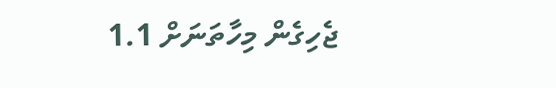ޖެހިގެން މިހާތަނަށް 1.1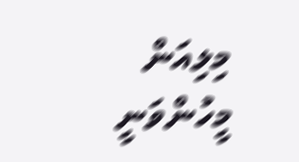މިލިއަން މީހުންވަނީ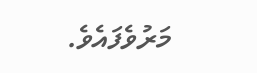މަރުވެފައެވެ.